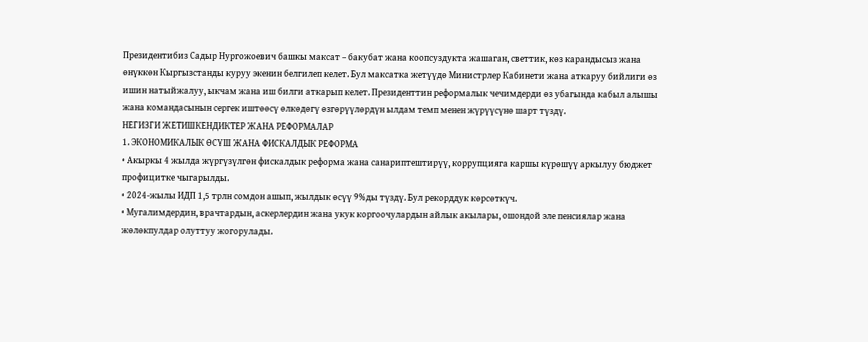Президентибиз Садыр Нургожоевич башкы максат – бакубат жана коопсуздукта жашаган, светтик, көз карандысыз жана өнүккөн Кыргызстанды куруу экенин белгилеп келет. Бул максатка жетүүдө Министрлер Кабинети жана аткаруу бийлиги өз ишин натыйжалуу, ыкчам жана иш билги аткарып келет. Президенттин реформалык чечимдерди өз убагында кабыл алышы жана командасынын сергек иштөөсү өлкөдөгү өзгөрүүлөрдүн ылдам темп менен жүрүүсүнө шарт түздү.
НЕГИЗГИ ЖЕТИШКЕНДИКТЕР ЖАНА РЕФОРМАЛАР
1. ЭКОНОМИКАЛЫК ӨСҮШ ЖАНА ФИСКАЛДЫК РЕФОРМА
• Акыркы 4 жылда жүргүзүлгөн фискалдык реформа жана санариптештирүү, коррупцияга каршы күрөшүү аркылуу бюджет профицитке чыгарылды.
• 2024-жылы ИДП 1,5 трлн сомдон ашып, жылдык өсүү 9%ды түздү. Бул рекорддук көрсөткүч.
• Мугалимдердин, врачтардын, аскерлердин жана укук коргоочулардын айлык акылары, ошондой эле пенсиялар жана жөлөкпулдар олуттуу жогорулады.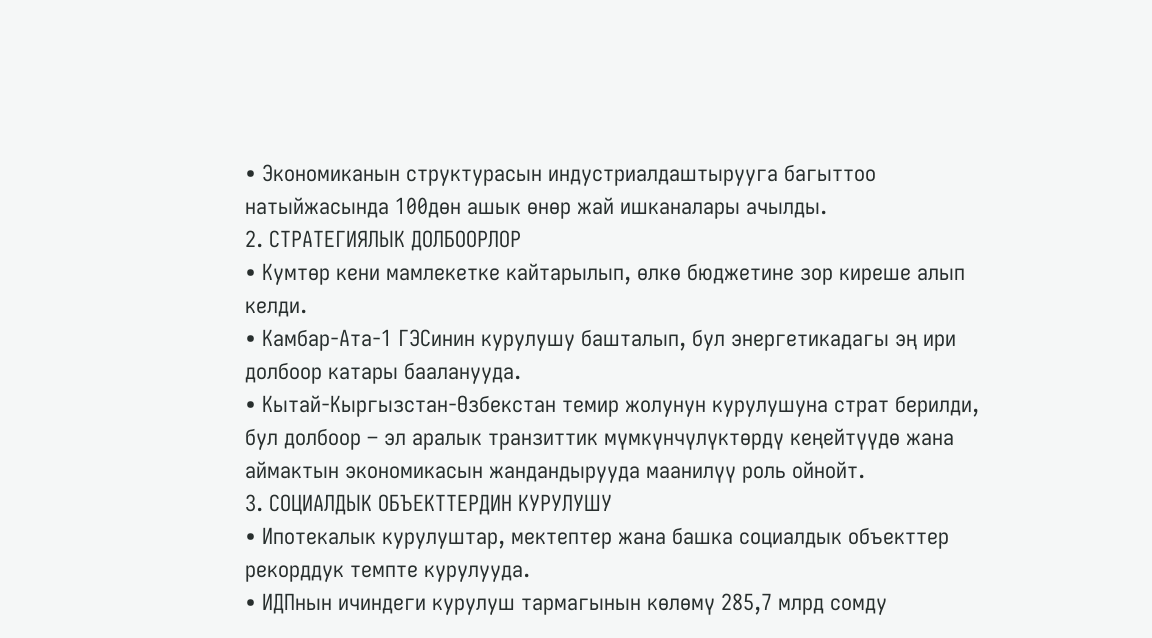• Экономиканын структурасын индустриалдаштырууга багыттоо натыйжасында 100дөн ашык өнөр жай ишканалары ачылды.
2. СТРАТЕГИЯЛЫК ДОЛБООРЛОР
• Кумтөр кени мамлекетке кайтарылып, өлкө бюджетине зор киреше алып келди.
• Камбар-Ата‑1 ГЭСинин курулушу башталып, бул энергетикадагы эң ири долбоор катары бааланууда.
• Кытай-Кыргызстан-Өзбекстан темир жолунун курулушуна страт берилди, бул долбоор – эл аралык транзиттик мүмкүнчүлүктөрдү кеңейтүүдө жана аймактын экономикасын жандандырууда маанилүү роль ойнойт.
3. СОЦИАЛДЫК ОБЪЕКТТЕРДИН КУРУЛУШУ
• Ипотекалык курулуштар, мектептер жана башка социалдык объекттер рекорддук темпте курулууда.
• ИДПнын ичиндеги курулуш тармагынын көлөмү 285,7 млрд сомду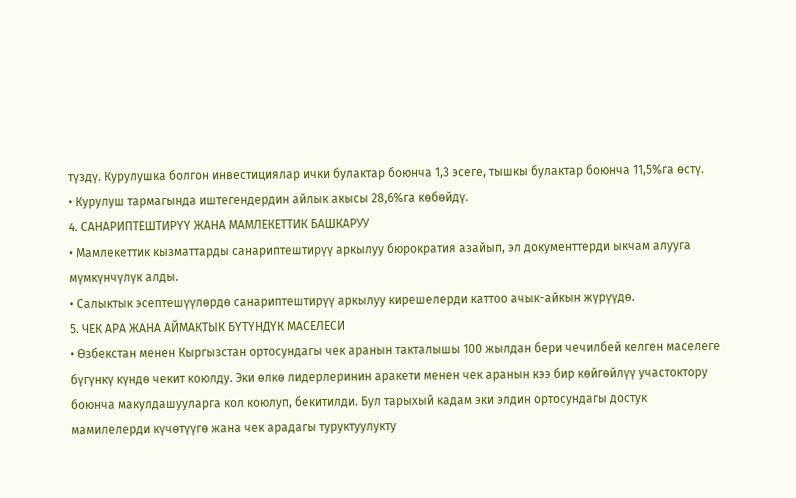түздү. Курулушка болгон инвестициялар ички булактар боюнча 1,3 эсеге, тышкы булактар боюнча 11,5%га өстү.
• Курулуш тармагында иштегендердин айлык акысы 28,6%га көбөйдү.
4. САНАРИПТЕШТИРҮҮ ЖАНА МАМЛЕКЕТТИК БАШКАРУУ
• Мамлекеттик кызматтарды санариптештирүү аркылуу бюрократия азайып, эл документтерди ыкчам алууга мүмкүнчүлүк алды.
• Салыктык эсептешүүлөрдө санариптештирүү аркылуу кирешелерди каттоо ачык-айкын жүрүүдө.
5. ЧЕК АРА ЖАНА АЙМАКТЫК БҮТҮНДҮК МАСЕЛЕСИ
• Өзбекстан менен Кыргызстан ортосундагы чек аранын такталышы 100 жылдан бери чечилбей келген маселеге бүгүнкү күндө чекит коюлду. Эки өлкө лидерлеринин аракети менен чек аранын кээ бир көйгөйлүү участоктору боюнча макулдашууларга кол коюлуп, бекитилди. Бул тарыхый кадам эки элдин ортосундагы достук мамилелерди күчөтүүгө жана чек арадагы туруктуулукту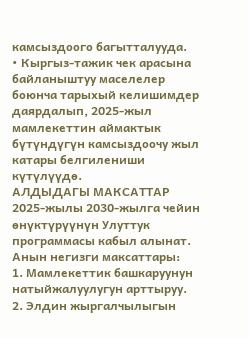камсыздоого багытталууда.
• Кыргыз-тажик чек арасына байланыштуу маселелер боюнча тарыхый келишимдер даярдалып, 2025-жыл мамлекеттин аймактык бүтүндүгүн камсыздоочу жыл катары белгилениши күтүлүүдө.
АЛДЫДАГЫ МАКСАТТАР
2025-жылы 2030-жылга чейин өнүктүрүүнүн Улуттук программасы кабыл алынат. Анын негизги максаттары:
1. Мамлекеттик башкаруунун натыйжалуулугун арттыруу.
2. Элдин жыргалчылыгын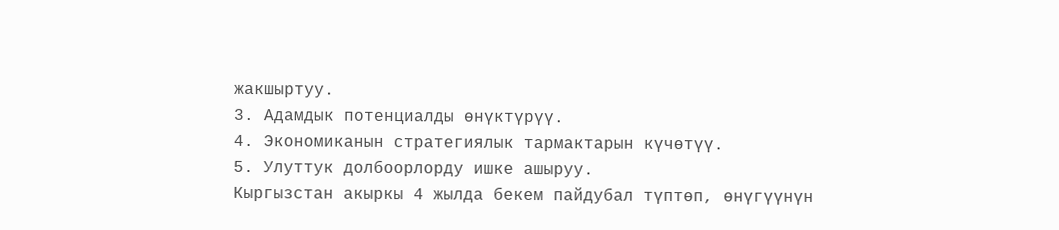жакшыртуу.
3. Адамдык потенциалды өнүктүрүү.
4. Экономиканын стратегиялык тармактарын күчөтүү.
5. Улуттук долбоорлорду ишке ашыруу.
Кыргызстан акыркы 4 жылда бекем пайдубал түптөп, өнүгүүнүн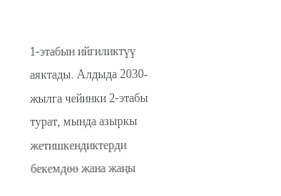1‑этабын ийгиликтүү аяктады. Алдыда 2030-жылга чейинки 2‑этабы турат, мында азыркы жетишкендиктерди бекемдөө жана жаңы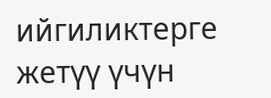ийгиликтерге жетүү үчүн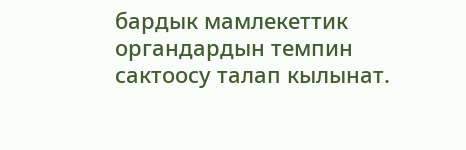бардык мамлекеттик органдардын темпин сактоосу талап кылынат.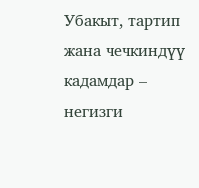Убакыт, тартип жана чечкиндүү кадамдар – негизги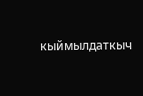кыймылдаткыч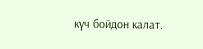күч бойдон калат.